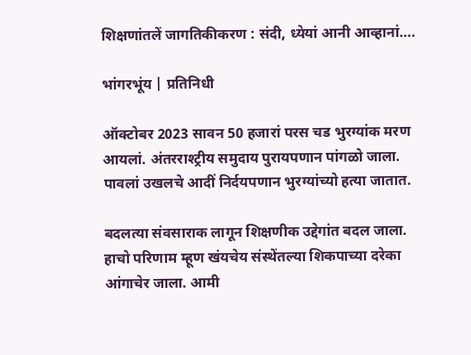शिक्षणांतलें जागतिकीकरण : संदी, ध्येयां आनी आव्हानां….

भांगरभूंय | प्रतिनिधी

ऑक्टोबर 2023 सावन 50 हजारां परस चड भुरग्यांक मरण आयलां. अंतरराश्ट्रीय समुदाय पुरायपणान पांगळो जाला. पावलां उखलचे आदीं निर्दयपणान भुरग्यांच्यो हत्या जातात.

बदलत्या संवसाराक लागून शिक्षणीक उद्देगांत बदल जाला. हाचो परिणाम म्हूण खंयचेय संस्थेंतल्या शिकपाच्या दरेका आंगाचेर जाला. आमी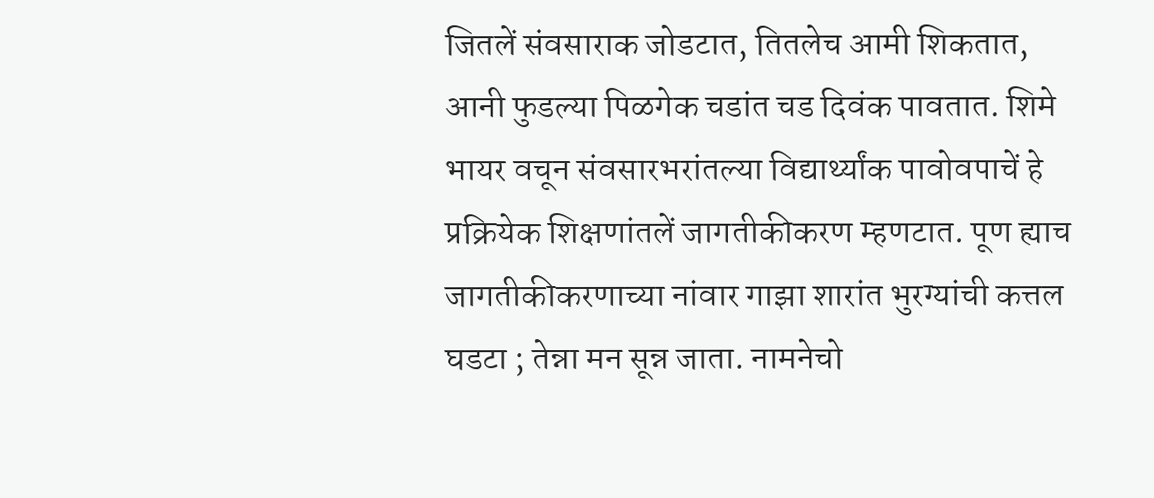जितलें संवसाराक जोडटात, तितलेच आमी शिकतात, आनी फुडल्या पिळगेक चडांत चड दिवंक पावतात. शिमे भायर वचून संवसारभरांतल्या विद्यार्थ्यांक पावोवपाचें हे प्रक्रियेक शिक्षणांतलें जागतीकीकरण म्हणटात. पूण ह्याच जागतीकीकरणाच्या नांवार गाझा शारांत भुरग्यांची कत्तल घडटा ; तेन्ना मन सून्न जाता. नामनेचो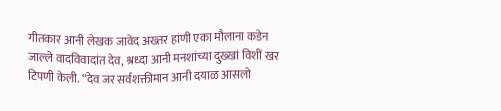गीतकार आनी लेखक जावेद अख्तर हांणी एका मौलाना कडेन जाल्ले वादविवादांत देव, श्रध्दा आनी मनशांच्या दुख्खां विशीं खर टिपणी केली. “देव जर सर्वशक्तीमान आनी दयाळ आसलो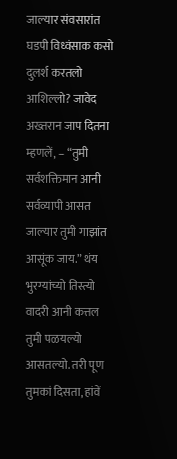जाल्यार संवसारांत घडपी विध्वंसाक कसो दुलर्श करतलो आशिल्लो? जावेद अख्तरान जाप दितना म्हणलें, – “तुमी सर्वशक्तिमान आनी सर्वव्यापी आसत जाल्यार तुमी गाझांत आसूंक जाय.” थंय भुरग्यांच्यो तिस्त्यो वादरी आनी कत्तल तुमी पळयल्यो आसतल्यो. तरी पूण तुमकां दिसता, हांवें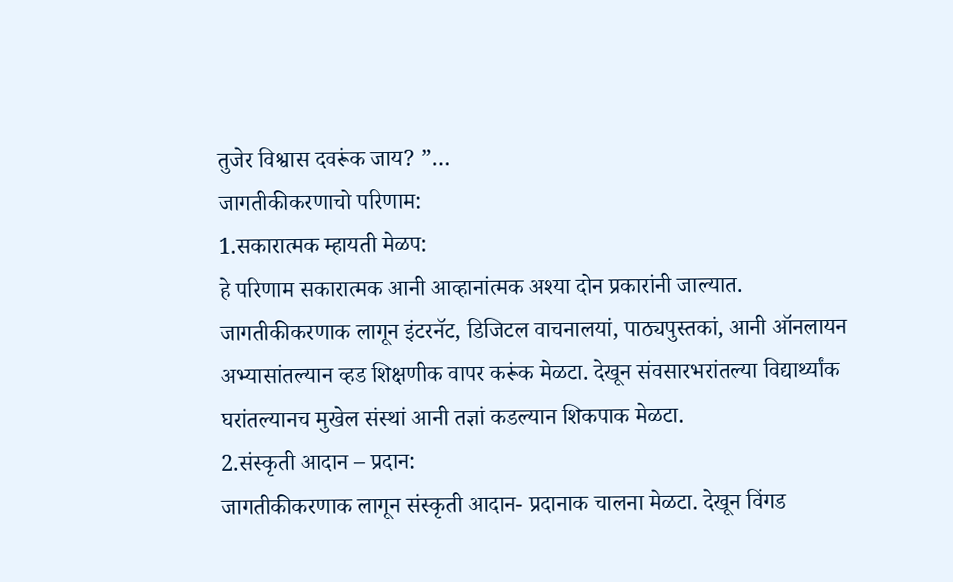तुजेर विश्वास दवरूंक जाय? ”…
जागतीकीकरणाचो परिणाम:
1.सकारात्मक म्हायती मेळप:
हे परिणाम सकारात्मक आनी आव्हानांत्मक अश्या दोन प्रकारांनी जाल्यात. जागतीकीकरणाक लागून इंटरनॅट, डिजिटल वाचनालयां, पाठ्यपुस्तकां, आनी ऑनलायन अभ्यासांतल्यान व्हड शिक्षणीक वापर करूंक मेळटा. देखून संवसारभरांतल्या विद्यार्थ्यांक घरांतल्यानच मुखेल संस्थां आनी तज्ञां कडल्यान शिकपाक मेळटा.
2.संस्कृती आदान – प्रदान:
जागतीकीकरणाक लागून संस्कृती आदान- प्रदानाक चालना मेळटा. देखून विंगड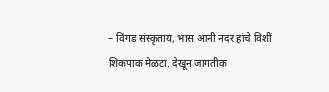– विंगड संस्कृताय, भास आनी नदर हांचे विशीं शिकपाक मेळटा. देखून जागतीक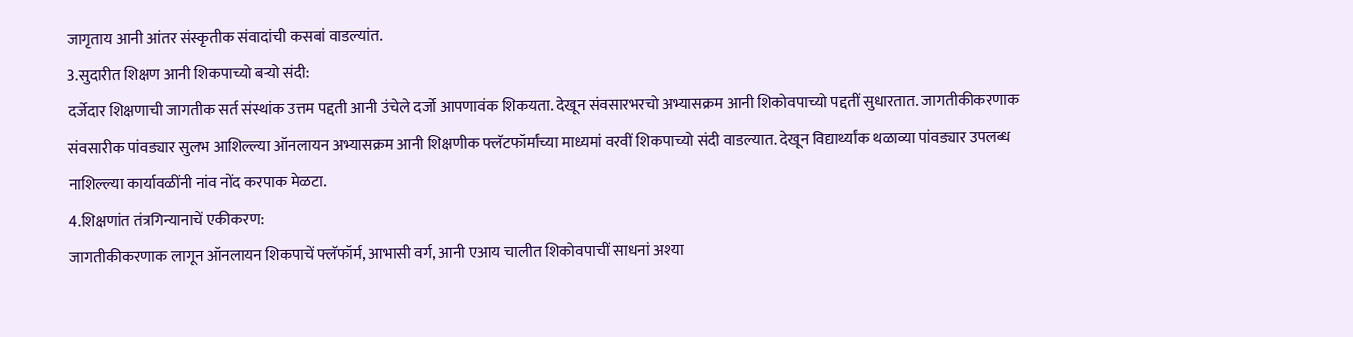जागृताय आनी आंतर संस्कृतीक संवादांची कसबां वाडल्यांत.
3.सुदारीत शिक्षण आनी शिकपाच्यो बऱ्यो संदी:
दर्जेदार शिक्षणाची जागतीक सर्त संस्थांक उत्तम पद्दती आनी उंचेले दर्जो आपणावंक शिकयता. देखून संवसारभरचो अभ्यासक्रम आनी शिकोवपाच्यो पद्दतीं सुधारतात. जागतीकीकरणाक संवसारीक पांवड्यार सुलभ आशिल्ल्या ऑनलायन अभ्यासक्रम आनी शिक्षणीक फ्लॅटफॉर्मांच्या माध्यमां वरवीं शिकपाच्यो संदी वाडल्यात. देखून विद्यार्थ्यांक थळाव्या पांवड्यार उपलब्ध नाशिल्ल्या कार्यावळींनी नांव नोंद करपाक मेळटा.
4.शिक्षणांत तंत्रगिन्यानाचें एकीकरण:
जागतीकीकरणाक लागून ऑनलायन शिकपाचें फ्लॅफॉर्म, आभासी वर्ग, आनी एआय चालीत शिकोवपाचीं साधनां अश्या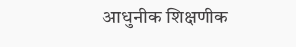आधुनीक शिक्षणीक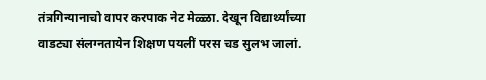तंत्रगिन्यानाचो वापर करपाक नेट मेळ्ळा. देखून विद्यार्थ्यांच्या वाडट्या संलग्नतायेन शिक्षण पयलीं परस चड सुलभ जालां.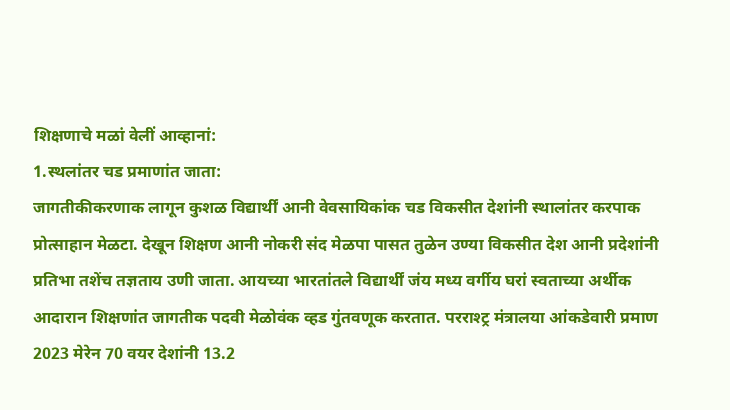शिक्षणाचे मळां वेलीं आव्हानां:
1.स्थलांतर चड प्रमाणांत जाता:
जागतीकीकरणाक लागून कुशळ विद्यार्थीं आनी वेवसायिकांक चड विकसीत देशांनी स्थालांतर करपाक प्रोत्साहान मेळटा. देखून शिक्षण आनी नोकरी संद मेळपा पासत तुळेन उण्या विकसीत देश आनी प्रदेशांनी प्रतिभा तशेंच तज्ञताय उणी जाता. आयच्या भारतांतले विद्यार्थीं जंय मध्य वर्गीय घरां स्वताच्या अर्थीक आदारान शिक्षणांत जागतीक पदवी मेळोवंक व्हड गुंतवणूक करतात. परराश्ट्र मंत्रालया आंकडेवारी प्रमाण 2023 मेरेन 70 वयर देशांनी 13.2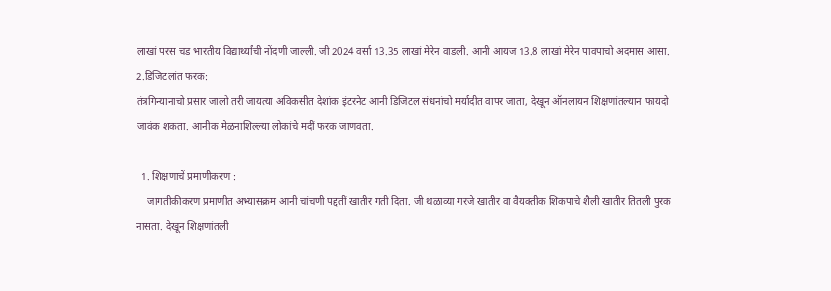लाखां परस चड भारतीय विद्यार्थ्यांची नोंदणी जाल्ली. जी 2024 वर्सा 13.35 लाखां मेरेन वाडली. आनी आयज 13.8 लाखां मेरेन पावपाचो अदमास आसा.
2.डिजिटलांत फरक:
तंत्रगिन्यानाचो प्रसार जालो तरी जायत्या अविकसीत देशांक इंटरनेट आनी डिजिटल संधनांचो मर्यादीत वापर जाता, देखून ऑनलायन शिक्षणांतल्यान फायदो जावंक शकता. आनीक मेळनाशिल्ल्या लोकांचे मदीं फरक जाणवता.

  1. शिक्षणाचें प्रमाणीकरण :
    जागतीकीकरण प्रमाणीत अभ्यासक्रम आनी चांचणी पद्दतीं खातीर गती दिता. जी थळाव्या गरजे खातीर वा वैयक्तीक शिकपाचे शैली खातीर तितली पुरक नासता. देखून शिक्षणांतली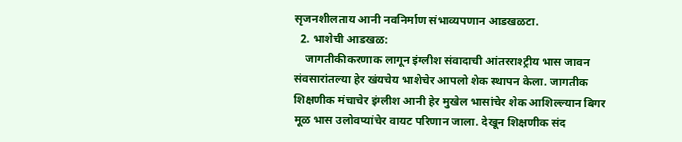सृजनशीलताय आनी नवनिर्माण संभाव्यपणान आडखळटा.
  2. भाशेची आडखळ:
    जागतीकीकरणाक लागून इंग्लीश संवादाची आंतरराश्ट्रीय भास जावन संवसारांतल्या हेर खंयचेय भाशेचेर आपलो शेक स्थापन केला. जागतीक शिक्षणीक मंचाचेर इंग्लीश आनी हेर मुखेल भासांचेर शेक आशिल्ल्यान बिगर मूळ भास उलोवप्यांचेर वायट परिणान जाला. देखून शिक्षणीक संद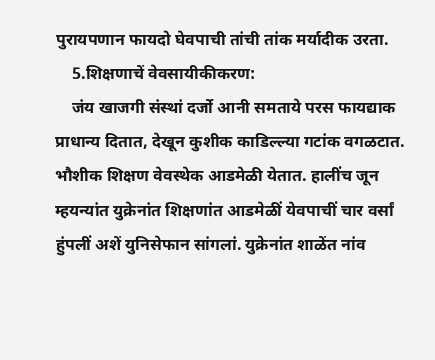पुरायपणान फायदो घेवपाची तांची तांक मर्यादीक उरता.
    5.शिक्षणाचें वेवसायीकीकरण:
    जंय खाजगी संस्थां दर्जो आनी समताये परस फायद्याक प्राधान्य दितात, देखून कुशीक काडिल्ल्या गटांक वगळटात. भौशीक शिक्षण वेवस्थेक आडमेळी येतात. हालींच जून म्हयन्यांत युक्रेनांत शिक्षणांत आडमेळीं येवपाचीं चार वर्सां हुंपलीं अशें युनिसेफान सांगलां. युक्रेनांत शाळेंत नांव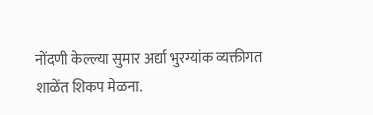नोंदणी केल्ल्या सुमार अर्द्या भुरग्यांक व्यक्तीगत शाळेंत शिकप मेळना.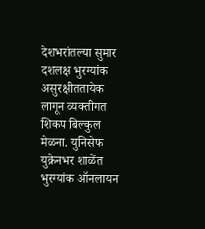देशभरांतल्या सुमार दशलक्ष भुरग्यांक असुरक्षीततायेक लागून व्यक्तीगत शिकप बिल्कुल मेळना. युनिसेफ युक्रेनभर शाळेंत भुरग्यांक ऑनलायन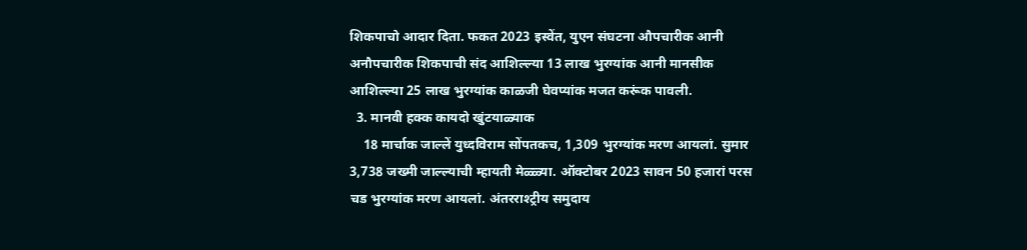शिकपाचो आदार दिता. फकत 2023 इस्वेंत, युएन संघटना औपचारीक आनी अनौपचारीक शिकपाची संद आशिल्ल्या 13 लाख भुरग्यांक आनी मानसीक आशिल्ल्या 25 लाख भुरग्यांक काळजी घेवप्यांक मजत करूंक पावली.
  3. मानवी हक्क कायदो खुंटयाळ्याक
    18 मार्चाक जाल्लें युध्दविराम सोंपतकच, 1,309 भुरग्यांक मरण आयलां. सुमार 3,738 जख्मी जाल्ल्याची म्हायती मेळ्ळ्या. ऑक्टोबर 2023 सावन 50 हजारां परस चड भुरग्यांक मरण आयलां. अंतरराश्ट्रीय समुदाय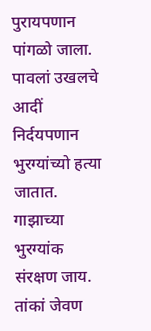पुरायपणान पांगळो जाला. पावलां उखलचे आदीं निर्दयपणान भुरग्यांच्यो हत्या जातात. गाझाच्या भुरग्यांक संरक्षण जाय. तांकां जेवण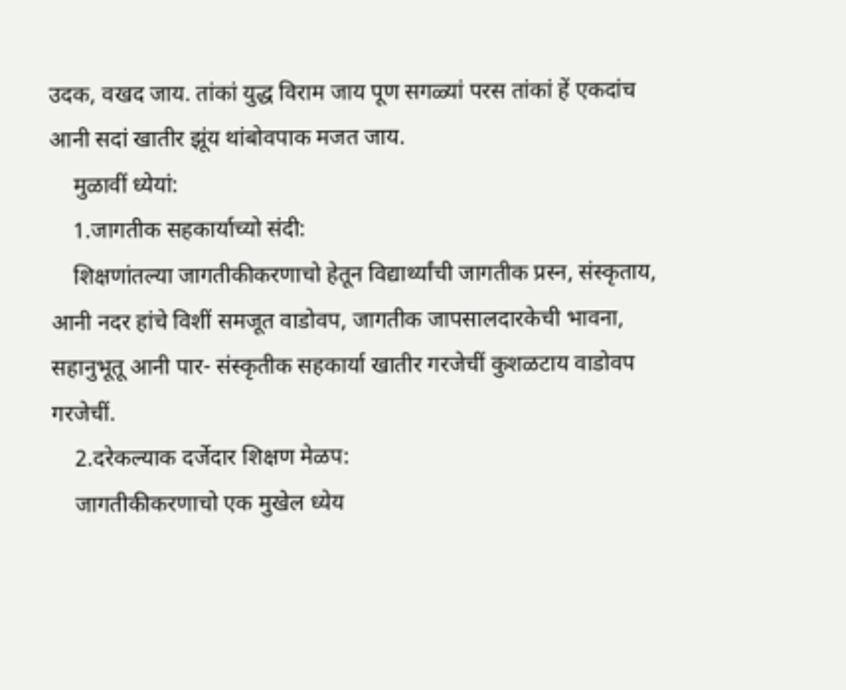उदक, वखद जाय. तांकां युद्ध विराम जाय पूण सगळ्यां परस तांकां हें एकदांच आनी सदां खातीर झूंय थांबोवपाक मजत जाय.
    मुळावीं ध्येयां:
    1.जागतीक सहकार्याच्यो संदी:
    शिक्षणांतल्या जागतीकीकरणाचो हेतून विद्यार्थ्यांची जागतीक प्रस्न, संस्कृताय, आनी नदर हांचे विशीं समजूत वाडोवप, जागतीक जापसालदारकेची भावना, सहानुभूतू आनी पार- संस्कृतीक सहकार्या खातीर गरजेचीं कुशळटाय वाडोवप गरजेचीं.
    2.दरेकल्याक दर्जेदार शिक्षण मेळप:
    जागतीकीकरणाचो एक मुखेल ध्येय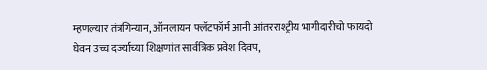म्हणल्यार तंत्रगिन्यान, ऑनलायन फ्लॅटफॉर्म आनी आंतरराश्ट्रीय भागीदारीचो फायदो घेवन उच्च दर्ज्याच्या शिक्षणांत सार्वत्रिक प्रवेश दिवप,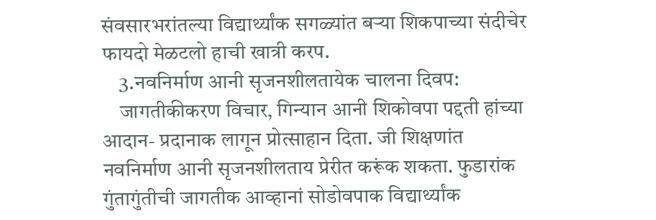संवसारभरांतल्या विद्यार्थ्यांक सगळ्यांत बऱ्या शिकपाच्या संदीचेर फायदो मेळटलो हाची खात्री करप.
    3.नवनिर्माण आनी सृजनशीलतायेक चालना दिवप:
    जागतीकीकरण विचार, गिन्यान आनी शिकोवपा पद्दती हांच्या आदान- प्रदानाक लागून प्रोत्साहान दिता. जी शिक्षणांत नवनिर्माण आनी सृजनशीलताय प्रेरीत करूंक शकता. फुडारांक गुंतागुंतीची जागतीक आव्हानां सोडोवपाक विद्यार्थ्यांक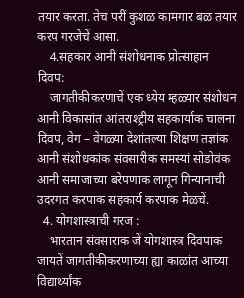तयार करता. तेच परीं कुशळ कामगार बळ तयार करप गरजेचें आसा.
    4.सहकार आनी संशोधनाक प्रोत्साहान दिवप:
    जागतीकीकरणाचें एक ध्येय म्हळ्यार संशोधन आनी विकासांत आंतराश्ट्रीय सहकार्याक चालना दिवप, वेग – वेगळ्या देशांतल्या शिक्षण तज्ञांक आनी संशोधकांक संवसारीक समस्यां सोडोवंक आनी समाजाच्या बरेपणाक लागून गिन्यानाची उदरगत करपाक सहकार्य करपाक मेळचें.
  4. योगशास्त्राची गरज :
    भारतान संवसाराक जें योगशास्त्र दिवपाक जायतें जागतीकीकरणाच्या ह्या काळांत आच्या विद्यार्थ्यांक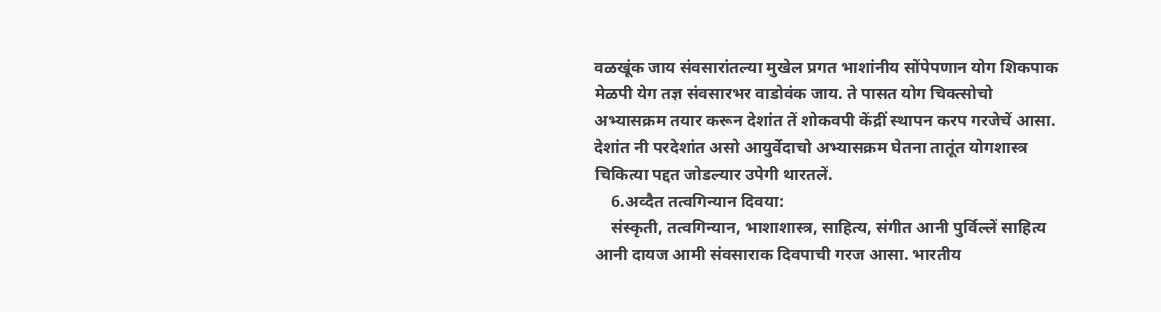वळखूंक जाय संवसारांतल्या मुखेल प्रगत भाशांनीय सोंपेपणान योग शिकपाक मेळपी येग तज्ञ संवसारभर वाडोवंक जाय. ते पासत योग चिक्त्सोचो अभ्यासक्रम तयार करून देशांत तें शोकवपी केंद्रीं स्थापन करप गरजेचें आसा. देशांत नी परदेशांत असो आयुर्वेदाचो अभ्यासक्रम घेतना तातूंत योगशास्त्र चिकित्या पद्दत जोडल्यार उपेगी थारतलें.
    6.अव्दैत तत्वगिन्यान दिवया:
    संस्कृती, तत्वगिन्यान, भाशाशास्त्र, साहित्य, संगीत आनी पुर्विल्लें साहित्य आनी दायज आमी संवसाराक दिवपाची गरज आसा. भारतीय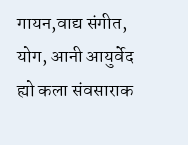गायन,वाद्य संगीत, योग, आनी आयुर्वेद ह्यो कला संवसाराक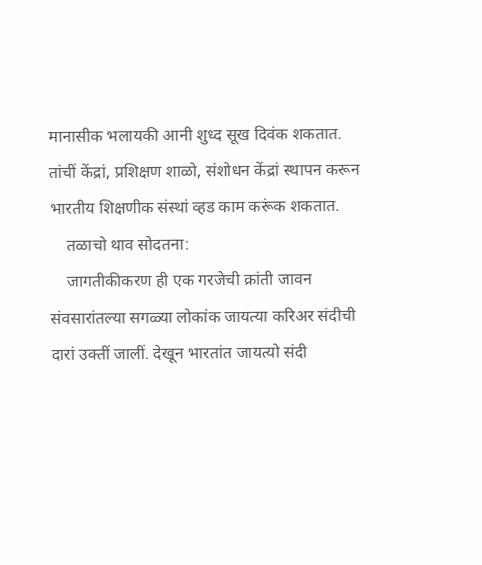मानासीक भलायकी आनी शुध्द सूख दिवंक शकतात. तांचीं केंद्रां, प्रशिक्षण शाळो, संशोधन केंद्रां स्थापन करून भारतीय शिक्षणीक संस्थां व्हड काम करूंक शकतात.
    तळाचो थाव सोदतना:
    जागतीकीकरण ही एक गरजेची क्रांती जावन संवसारांतल्या सगळ्या लोकांक जायत्या करिअर संदीची दारां उक्तीं जालीं. देखून भारतांत जायत्यो संदी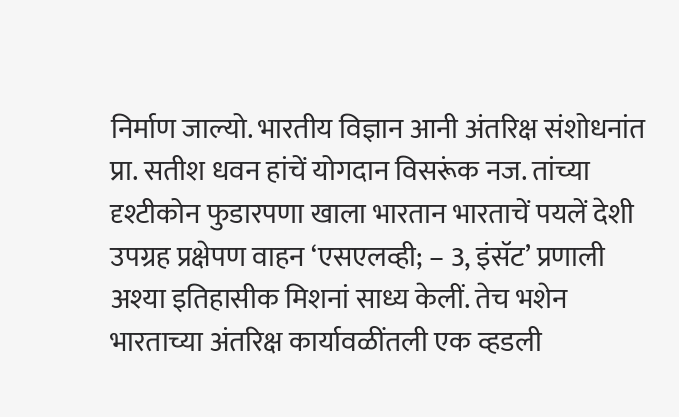निर्माण जाल्यो. भारतीय विज्ञान आनी अंतरिक्ष संशोधनांत प्रा. सतीश धवन हांचें योगदान विसरूंक नज. तांच्या दृश्टीकोन फुडारपणा खाला भारतान भारताचें पयलें देशी उपग्रह प्रक्षेपण वाहन ‘एसएलव्ही; – 3, इंसॅट’ प्रणाली अश्या इतिहासीक मिशनां साध्य केलीं. तेच भशेन भारताच्या अंतरिक्ष कार्यावळींतली एक व्हडली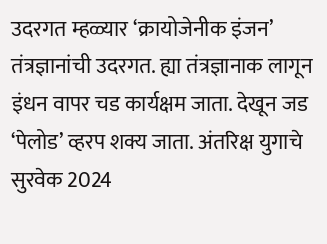उदरगत म्हळ्यार ‘क्रायोजेनीक इंजन’ तंत्रज्ञानांची उदरगत. ह्या तंत्रज्ञानाक लागून इंधन वापर चड कार्यक्षम जाता. देखून जड ‘पेलोड’ व्हरप शक्य जाता. अंतरिक्ष युगाचे सुरवेक 2024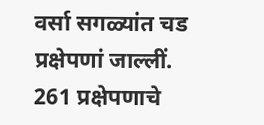वर्सा सगळ्यांत चड प्रक्षेपणां जाल्लीं. 261 प्रक्षेपणाचे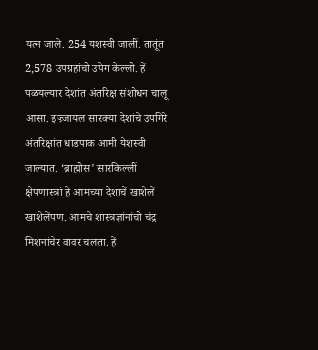यत्न जाले. 254 यशस्वी जालीं. तातूंत 2,578 उपग्रहांचो उपेग केल्लो. हें पळयल्यार देशांत अंतरिक्ष संशोधन चालू आसा. इज्र्जायल सारक्या देशांचे उपगिरे अंतरिक्षांत धाडपाक आमी येशस्वी जाल्यात. ‘ब्राह्मोस’ सारकिल्लीं क्षेपणास्त्रां हे आमच्या देशाचें खाशेलें खाशेलेंपण. आमचे शास्त्रज्ञांनांचो चंद्र मिशनांचेर वावर चलता. हें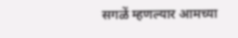सगळें म्हणल्यार आमच्या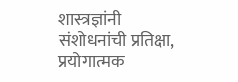शास्त्रज्ञांनी संशोधनांची प्रतिक्षा, प्रयोगात्मक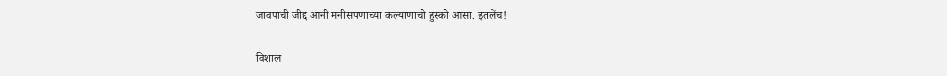जावपाची जीद्द आनी मनीसपणाच्या कल्याणाचो हुस्को आसा. इतलेंच!

विशाल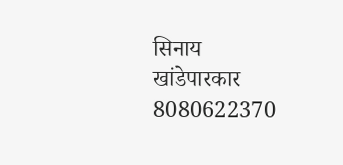सिनाय खांडेपारकार
8080622370